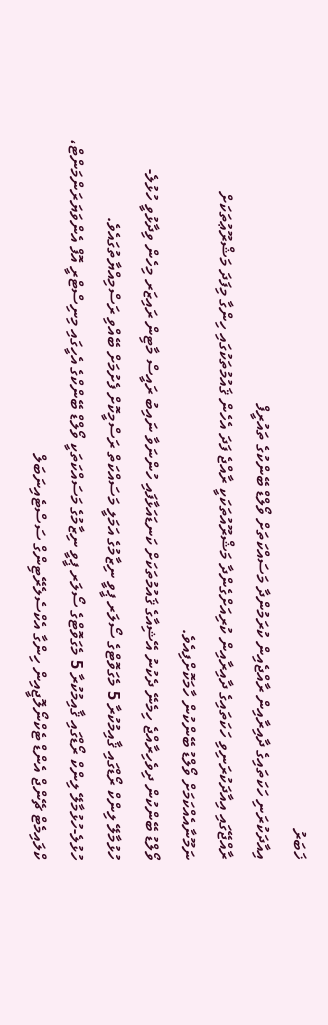ޚަބަރު
އިއާދަކުރަނި ހަކަތައިގެ ދާއިރާއިން ރާއްޖެއިން ކުރަމުންދާ މަސައްކަތަށް ވޯލްޑް ބޭންކުގެ ތައުރީފް
ރާއްޖޭގައި އިއާދަކުރަނިވި ހަކަތައިގެ ދާއިރާއިން ކުރިއަށްގެންދާ މަޝްރޫއުތަކަކީ ރާއްޖެ ފަދަ އެހެން ޤައުމުތަކުގައި ހިންގާ މިފަދަ މަޝްރޫޢުތަކަށް ނަމޫނާއެއްކަމަށް ވޯލްޑު ބޭންކުން ހާމަކޮށްފިއެވެ.
ވޯލްޑު ބޭންކުން ދިވެހިރާއްޖެ ހިމެނޭ ދެކުނު އޭޝިއާގެ ޤައުމުތަކަށް ކަނޑައަޅާފައި ހުންނަވާ ނައިބު ރައީސް މާޓިން ރައިޒަރ މިހެން ވިދާޅުވީ ހުޅުލެ-ހުޅުމާލޭ ލިންކް ރޯޑްގައި ޤާއިމުކުރާ 5 މެގަވޮޓްގެ ސޯލަރ ޕީވީ ނިޒާމުގެ އަމަލީ މަސައްކަތް ރަސްމީކޮށް ފެށުމަށް ބޭއްވި ރަސްމިއްޔާތުގައެވެ.
ހުޅުލެ-ހުޅުމާލޭ ލިންކް ރޯޑްގައި ޤާއިމުކުރާ 5 މެގަވޮޓްގެ ސޯލަރ ޕީވީ ނިޒާމުގެ މަސައްކަތަކީ ވޯލްޑް ބޭންކްގެ އެހީގައި މިނިސްޓްރީ އޮފް އެންވަޔަރަންމަންޓް، ކްލައިމެޓް ޗޭންޖް އެންޑް ޓެކްނޯލޮޖީއިން ހިންގާ އެކްސެލެރޭޓިންގް ސަސްޓެއިނަބަލް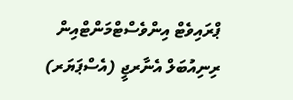ޕްރައިވެޓް އިންވެސްޓްމަންޓްއިން ރިނިއުބަލް އެނާރޖީ (އެސްޕަޔަރ)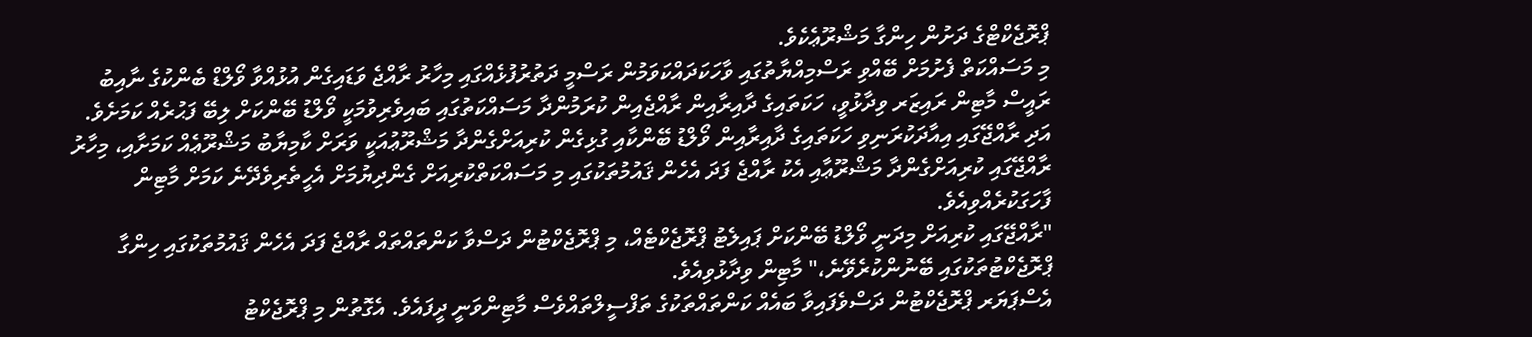ޕްރޮޖެކްޓްގެ ދަށުން ހިންގާ މަޝްރޫޢެކެވެ.
މި މަސައްކަތް ފެށުމަށް ބޭއްވި ރަސްމިއްޔާތުގައި ވާހަކަދައްކަވަމުން ރަސްމީ ދަތުރުފުޅެއްގައި މިހާރު ރާއްޖެ ވަޑައިގެން އުޅުއްވާ ވޯލްޑް ބެންކުގެ ނާއިބު ރައީސް މާޓިން ރައިޒަރ ވިދާޅުވީ، ހަކަތައިގެ ދާއިރާއިން ރާއްޖެއިން ކުރަމުންދާ މަސައްކަތުގައި ބައިވެރިވުމަކީ ވޯލްޑު ބޭންކަށް ލިބޭ ފަޙުރެއް ކަމަށެވެ. އަދި ރާއްޖޭގައި އިއާދަކުރަނިވި ހަކަތައިގެ ދާއިރާއިން ވޯލްޑު ބޭންކާއި ގުޅިގެން ކުރިއަށްގެންދާ މަޝްރޫޢުއަކީ ވަރަށް ކާމިޔާބު މަޝްރޫޢެއް ކަމަށާއި، މިހާރު ރާއްޖޭގައި ކުރިއަށްގެންދާ މަޝްރޫޢާއި އެކު ރާއްޖެ ފަދަ އެހެން ޤައުމުތަކުގައި މި މަސައްކަތްކުރިއަށް ގެންދިޔުމަށް އެހީތެރިވެދޭނެ ކަމަށް މާޓިން ފާހަގަކުރެއްވިއެވެ.
"ރާއްޖޭގައި ކުރިއަށް މިދަނީ ވޯލްޑު ބޭންކަށް ޕައިލެޓު ޕްރޮޖެކްޓެއް، މި ޕްރޮޖެކްޓުން ދަސްވާ ކަންތައްތައް ރާއްޖެ ފަދަ އެހެން ޤައުމުތަކުގައި ހިންގާ ޕްރޮޖެކްޓުތަކުގައި ބޭނުންކުރެވޭނެ،" މާޓިން ވިދާޅުވިއެވެ.
އެސްޕަޔަރ ޕްރޮޖެކްޓުން ދަސްވެފައިވާ ބައެއް ކަންތައްތަކުގެ ތަފްސީލްތައްވެސް މާޓިންވަނީ ދީފައެވެ. އެގޮތުން މި ޕްރޮޖެކްޓު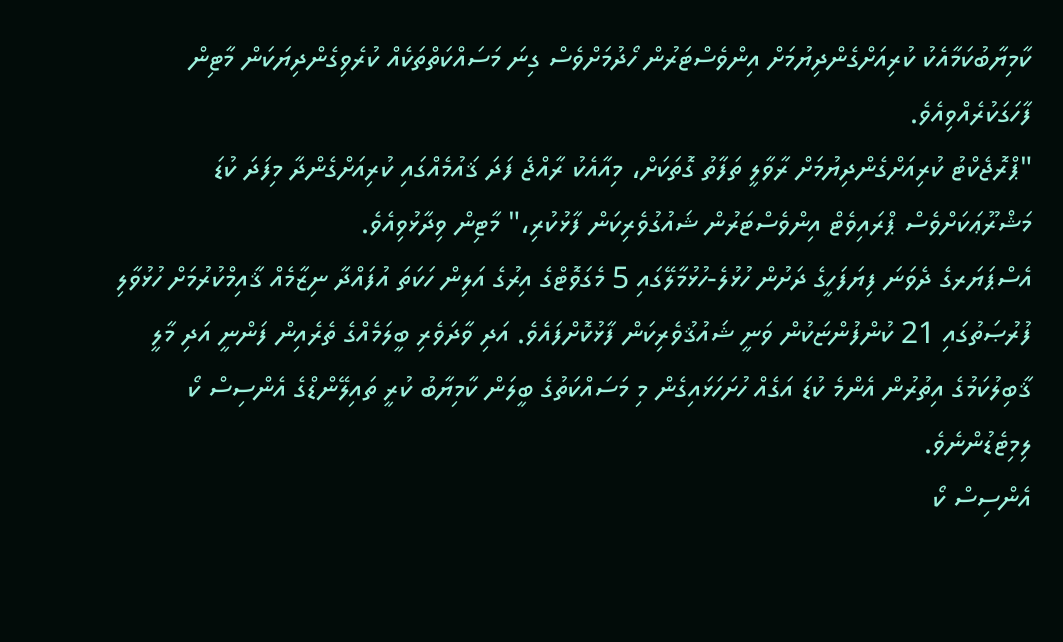ކާމިޔާބުކަމާއެކު ކުރިއަށްގެންދިޔުމަށް އިންވެސްޓަރުން ހޯދުމަށްވެސް ގިނަ މަސައްކަތްތަކެއް ކުރެވިގެންދިޔަކަން މާޓިން ފާހަގަކުރެއްވިއެވެ.
"ޕްރޮޖެކްޓު ކުރިއަށްގެންދިޔުމަށް ރާވާލީ ތަފާތު ގޮތަކަށް، މިއާއެކު ރާއްޖެ ފަދަ ޤައުމެއްގައި ކުރިއަށްގެންދާ މިފަދަ ކުޑަ މަޝްރޫޢަކަށްވެސް ޕްރައިވެޓް އިންވެސްޓަރުން ޝައުގުވެރިކަން ފާޅުކުރި،" މާޓިން ވިދާޅުވިއެވެ.
އެސްޕަޔަރގެ ދެވަނަ ފިޔަފަހީގެ ދަށުން ހުޅުލެ-ހުޅުމާލޭގައި 5 މެގަވޮޓްގެ އިރުގެ އަލިން ހަކަތަ އުފައްދާ ނިޒާމެއް ޤާއިމްކުރުމަށް ހުޅުވާލި ފުރުޞަތުގައި 21 ކުންފުންޏަކުން ވަނީ ޝައުޤުވެރިކަން ފާޅުކޮށްފައެވެ. އަދި ވާދަވެރި ބީލަމެއްގެ ތެރެއިން ފަންނީ އަދި މާލީ ޤާބިލުކަމުގެ އިތުރުން އެންމެ ކުޑަ އަގެއް ހުށަހަޅައިގެން މި މަސައްކަތުގެ ބީލަން ކާމިޔާބު ކުރީ ތައިލޭންޑްގެ އެންސިސް ކޯ ލިމިޓެޑުންނެވެ.
އެންސިސް ކޯ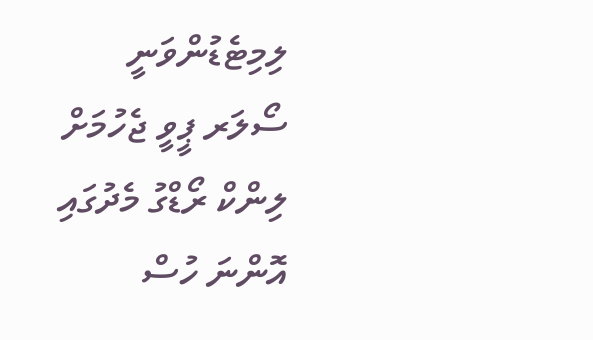ލިމިޓެޑުންވަނީ ސޯލަރ ޕީވީ ޖެހުމަށް ލިންކް ރޯޑްގު މެދުގައި އޮންނަ ހުސް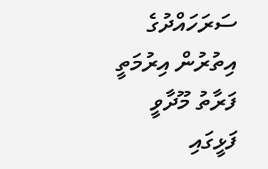ސަރަހައްދުގެ އިތުރުން އިރުމަތީ ފަރާތު މޫދާވީ ފަޅީގައި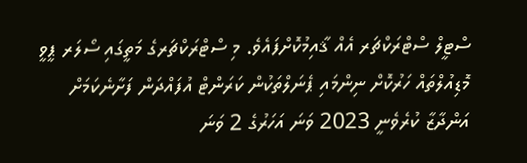ސްޓީލް ސްޓްރަކްޗަރ އެއް ޤާއިމުކޮށްފައެވެ. މި ސްޓްރަކްޗަރގެ މަތީގައި ސޯލަރ ޕީވީ މޮޑިއުލްތައް ހަރުކޮށް ނިންމައި ޕެނަލްތަކުން ކަރަންޓް އުފައްދަން ފަށާނެކަމަށް އަންދާޒާ ކުރެވެނީ 2023 ވަނަ އަހަރުގެ 2 ވަނަ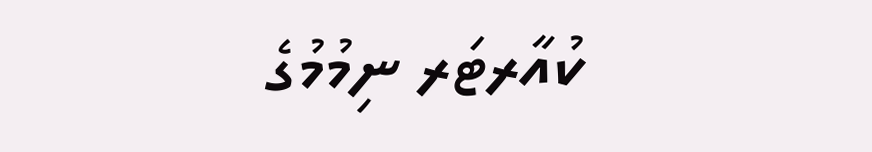ކުއާރޓަރ ނިމުމުގެ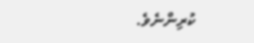ކުރިންނެވެ.